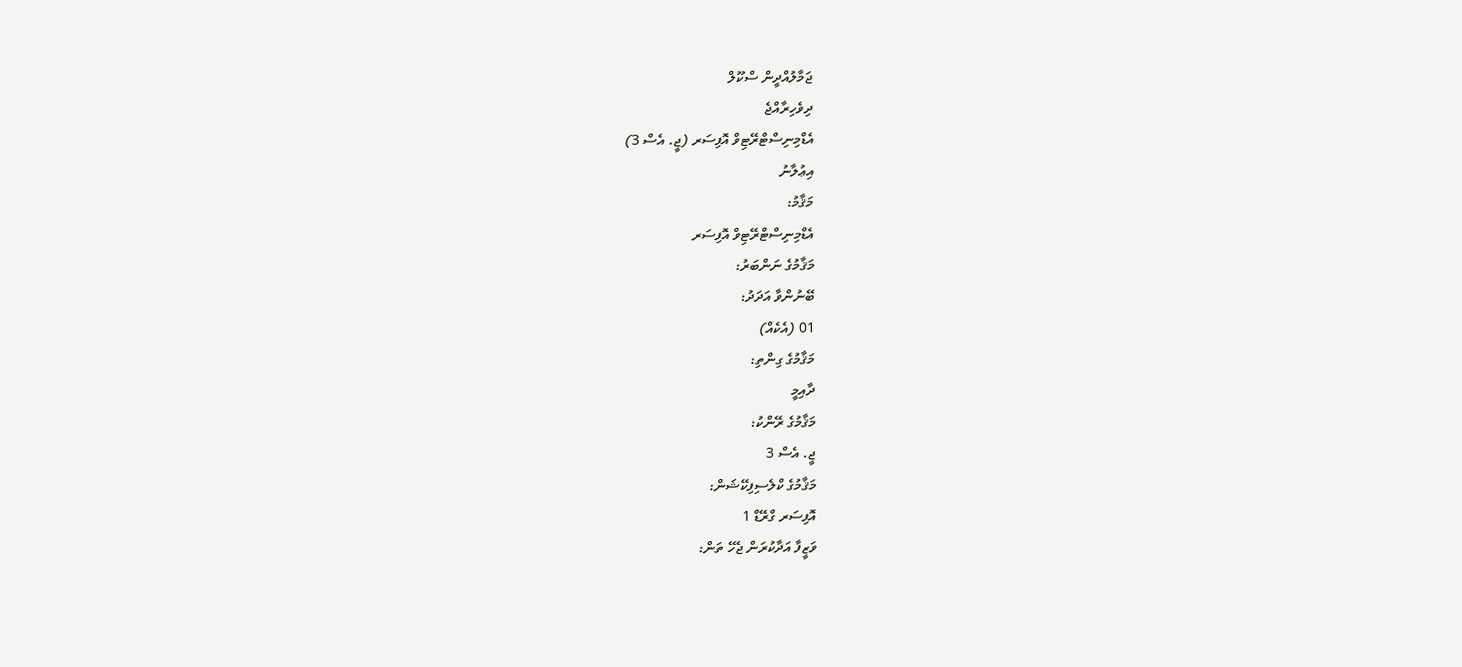ޖަމާލުއްދީން ސްކޫލް
ދިވެހިރާއްޖެ
އެޑްމިނިސްޓްރޭޓިވް އޮފިސަރ (ޖީ. އެސް 3)
އިޢުލާނު
މަޤާމު:
އެޑްމިނިސްޓްރޭޓިވް އޮފިސަރ
މަޤާމުގެ ނަންބަރު:
ބޭނުންވާ އަދަދު:
01 (އެކެއް)
މަޤާމުގެ ގިންތި:
ދާއިމީ
މަޤާމުގެ ރޭންކު:
ޖީ. އެސް 3
މަޤާމުގެ ކްލެސިފިކޭޝަން:
އޮފިސަރ ގްރޭޑް 1
ވަޒީފާ އަދާކުރަން ޖެހޭ ތަން: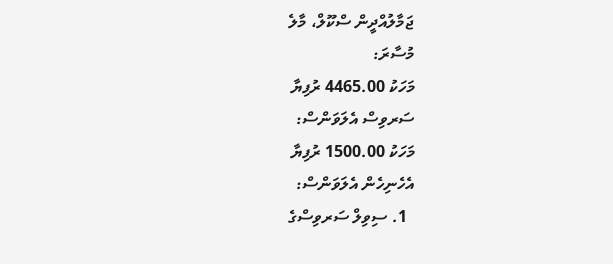ޖަމާލުއްދީން ސްކޫލް، މާލެ
މުސާރަ:
މަހަކު 4465.00 ރުފިޔާ
ސަރވިސް އެލަވަންސް:
މަހަކު 1500.00 ރުފިޔާ
އެހެނިހެން އެލަވަންސް:
  1. ސިވިލް ސަރވިސްގެ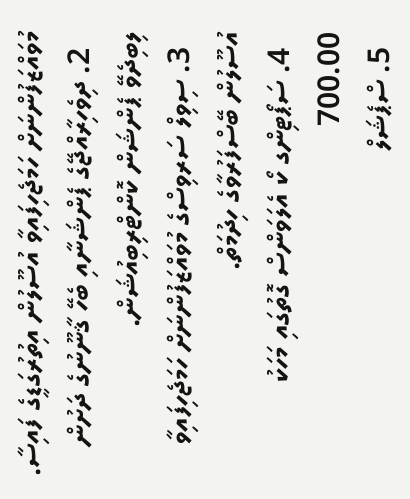މުވައްޒަފުންނަށް ހަމަޖެހިފައިވާ އުސޫލުން އިތުރުގަޑީގެ ފައިސާ.
  2. ދިވެހިރާއްޖޭގެ ޕެންޝަނާއި ބެހޭ ޤާނޫނުގެ ދަށުން ލިބިދެވޭ ޕެންޝަން ކޮންޓްރިބިއުޝަން.
  3. ސިވިލް ސަރވިސްގެ މުވައްޒަފުންނަށް ހަމަޖެހިފައިވާ އުސޫލުން ބޭސްފަރުވާގެ ހިދުމަތް.
  4. ސަޕޯޓިންގ ކޯ އެލަވަންސް ގޮތުގައި މަހަކު 700.00
  5. ސްޕެޝަލް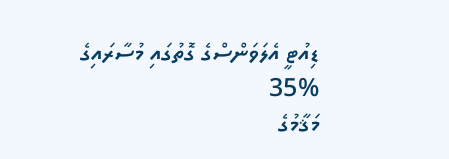ޑިއުޓީ އެލަވަންސްގެ ގޮތުގައި މުސާރައިގެ %35
މަޤާމުގެ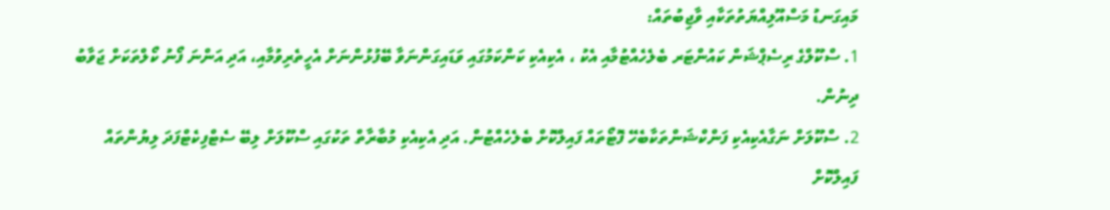މައިގަނޑު މަސްއޫލިއްޔަތުތަކާއި ވާޖިބުތައް:
1. ސްކޫލްގެ ރިސެޕްޝަން ކައުންޓަރ ބެލެހެއްޓުމާއި އެކު ، އެކިއެކި ކަންކަމުގައި ވަޑައިގަންނަވާ ބޭފުޅުންނަށް އެހީތެރިވުމާއި، އަދި އަންނަ ފޯނު ކޯލްތަކަށް ޖަވާބު ދިނުން.
2. ސްކޫލަށް ނަގާއެކިއެކި ފަންކްޝަންތަކާބެހޭ ފޮޓޯތައް ފައިލްކޮށް ބެލެހެއްޓުން. އަދި އެކިއެކި މުބާރާތް ތަކުގައި ސްކޫލަށް ލިބޭ ސެޓްފިކެޓްފަދަ ލިޔުންތައް ފައިލްކޮށް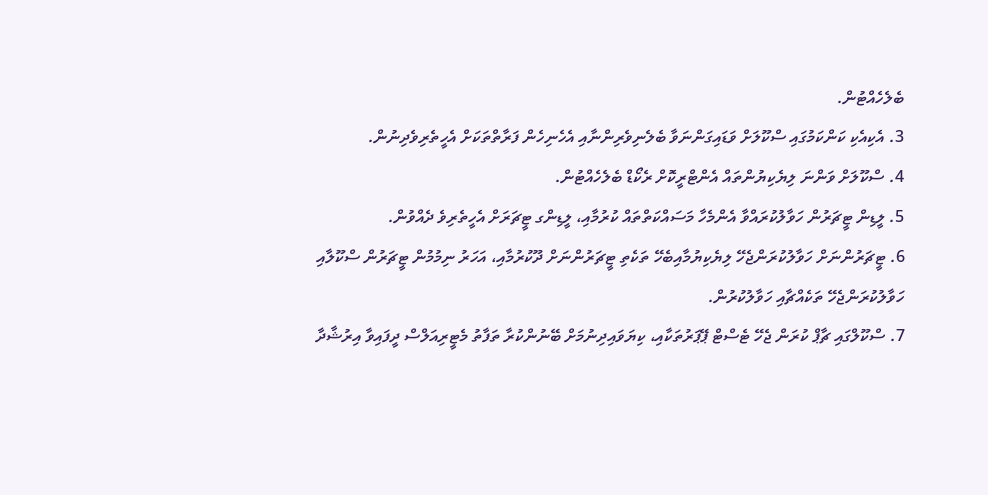ބެލެހެއްޓުން.
3. އެކިއެކި ކަންކަމުގައި ސްކޫލަށް ވަޑައިގަންނަވާ ބެލެނިވެރިންނާއި އެހެނިހެން ފަރާތްތަކަށް އެހީތެރިވެދިނުން.
4. ސްކޫލަށް ވަންނަ ލިޔެކިޔުންތައް އެންޓްރީކޮށް ރެކޯޑް ބެލެހެއްޓުން.
5. ލީޑިން ޓީޗަރުން ހަވާލުކުރައްވާ އެންމެހާ މަސައްކަތްތައް ކުރުމާއި، ލީޑިންގ ޓީޗަރަށް އެހީތެރިވެ ދެއްވުން.
6. ޓީޗަރުންނަށް ހަވާލުކުރަންޖެހޭ ލިޔެކިޔުމާއިބެހޭ ތަކެތި ޓީޗަރުންނަށް ދޫކުރުމާއި، އަހަރު ނިމުމުން ޓީޗަރުން ސްކޫލާއި ހަވާލުކުރަންޖެހޭ ތަކެއްޗާއި ހަވާލުކުރުން.
7. ސްކޫލްގައި ޗާޕް ކުރަން ޖެހޭ ޓެސްޓް ޕޭޕަރުތަކާއި، ކިޔަވައިދިނުމަށް ބޭނުންކުރާ ތަފާތު މެޓީރިއަލްސް ދީފައިވާ އިރުޝާދާ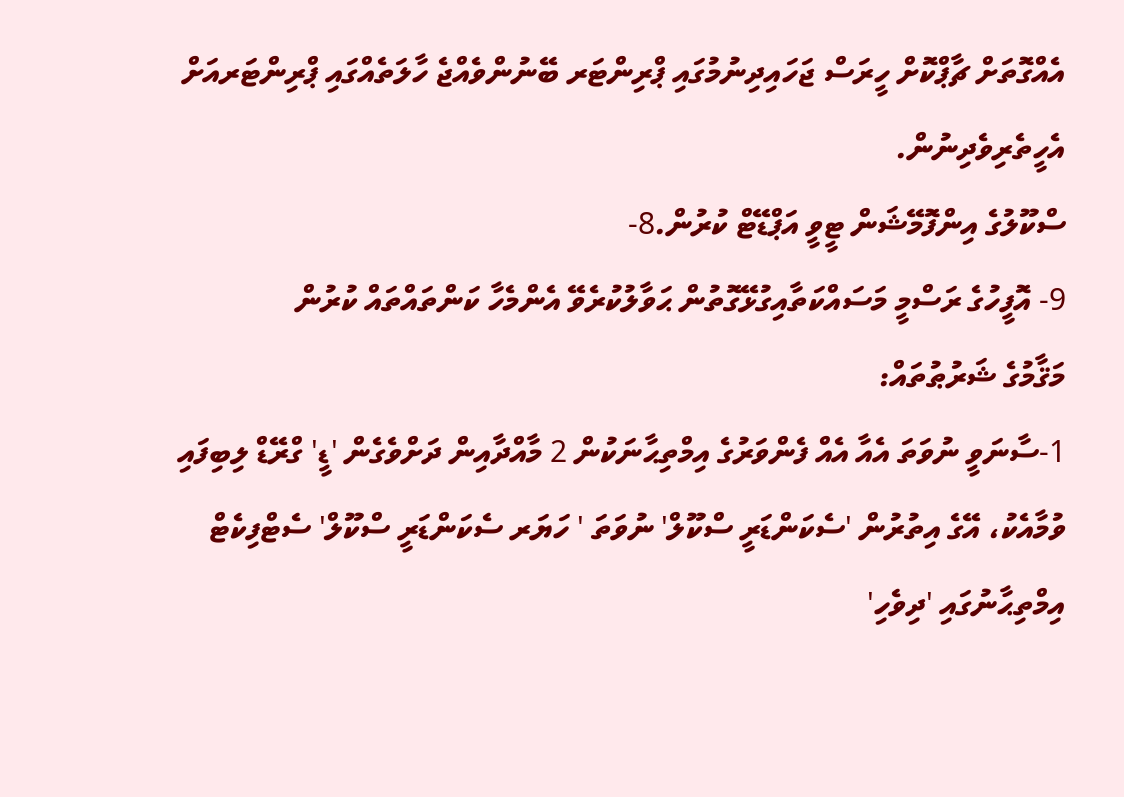އެއްގޮތަށް ޗާޕްކޮށް ހީރަސް ޖަހައިދިނުމުގައި ޕްރިންޓަރ ބޭނުންވެއްޖެ ހާލަތެއްގައި ޕްރިންޓަރއަށް އެހީތެރިވެދިނުން.
ސްކޫލުގެ އިންފޮމޭޝަން ޓީވީ އަޕްޑޭޓް ކުރުން.8-
9- އޮފީހުގެ ރަސްމީ މަސައްކަތާއިގުޅޭގޮތުން ޙަވާލުކުރެވޭ އެންމެހާ ކަންތައްތައް ކުރުން
މަޤާމުގެ ޝަރުޠުތައް:
1-ސާނަވީ ނުވަތަ އެއާ އެއް ފެންވަރުގެ އިމްތިޙާނަކުން 2 މާއްދާއިން ދަށްވެގެން 'ޑީ' ގްރޭޑް ލިބިފައި ވުމާއެކު، އޭގެ އިތުރުން 'ސެކަންޑަރީ ސްކޫލް' ނުވަތަ ' ހަޔަރ ސެކަންޑަރީ ސްކޫލް' ސެޓްފިކެޓް އިމްތިޙާނުގައި 'ދިވެހި'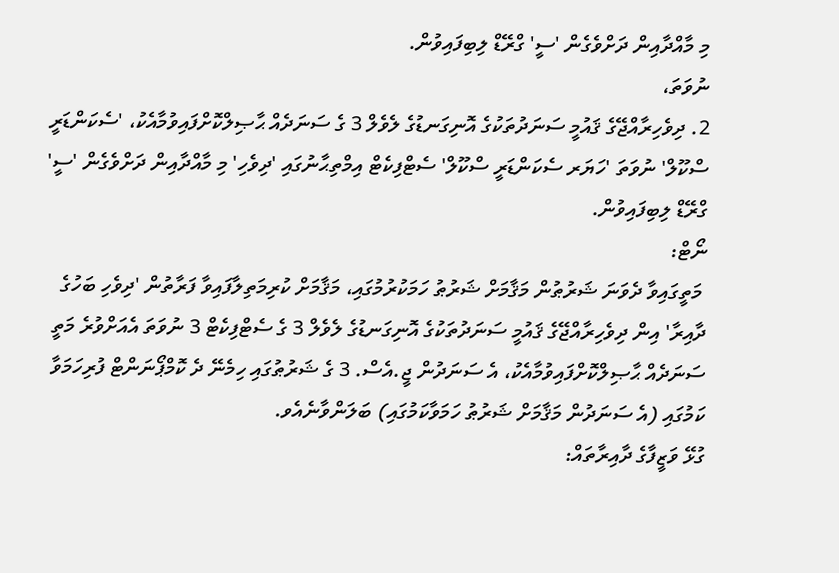މި މާއްދާއިން ދަށްވެގެން 'ސީ' ގްރޭޑް ލިބިފައިވުން.
ނުވަތަ،
2. ދިވެހިރާއްޖޭގެ ޤައުމީ ސަނަދުތަކުގެ އޮނިގަނޑުގެ ލެވެލް 3 ގެ ސަނަދެއް ޙާޞިލްކޮށްފައިވުމާއެކު، 'ސެކަންޑަރީ ސްކޫލް' ނުވަތަ 'ހަޔަރ ސެކަންޑަރީ ސްކޫލް' ސެޓްފިކެޓް އިމްތިޙާނުގައި 'ދިވެހި' މި މާއްދާއިން ދަށްވެގެން 'ސީ' ގްރޭޑް ލިބިފައިވުން.
ނޯޓް:
 މަތީގައިވާ ދެވަނަ ޝަރުޠުން މަޤާމަށް ޝަރުޠު ހަމަކުރުމުގައި، މަޤާމަށް ކުރިމަތިލާފައިވާ ފަރާތުން 'ދިވެހި ބަހުގެ ދާއިރާ' އިން ދިވެހިރާއްޖޭގެ ޤައުމީ ސަނަދުތަކުގެ އޮނިގަނޑުގެ ލެވެލް 3 ގެ ސެޓްފިކެޓް 3 ނުވަތަ އެއަށްވުރެ މަތީ ސަނަދެއް ޙާޞިލްކޮށްފައިވުމާއެކު، އެ ސަނަދުން ޖީ.އެސް. 3 ގެ ޝަރުޠުގައި ހިމެނޭ ދެ ކޮމްޕޯނަންޓް ފުރިހަމަވާ ކަމުގައި (އެ ސަނަދުން މަޤާމަށް ޝަރުޠު ހަމަވާކަމުގައި) ބަލަންވާނެއެވ.
ގުޅޭ ވަޒީފާގެ ދާއިރާތައް: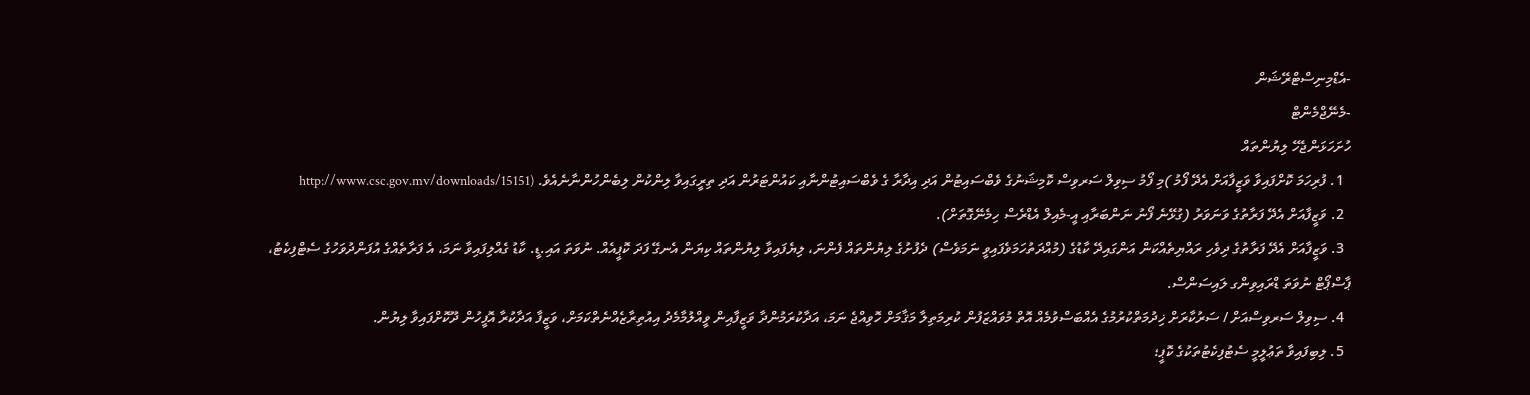-އެޑްމިނިސްޓްރޭޝަން
-މެނޭޖްމެންޓް
ހުށަހަޅަންޖެހޭ ލިޔުންތައް
  1. ފުރިހަމަ ކޮށްފައިވާ ވަޒީފާއަށް އެދޭ ފޯމު )މި ފޯމު ސިވިލް ސަރވިސް ކޮމިޝަނުގެ ވެބްސައިޓުން އަދި އިދާރާ ގެ ވެބްސައިޓުންނާއި ކައުންޓަރުން އަދި ތިރީގައިވާ ލިންކުން ލިބެންހުންނާނެއެވެ. (http://www.csc.gov.mv/downloads/15151
  2. ވަޒީފާއަށް އެދޭ ފަރާތުގެ ވަނަވަރު (ގުޅޭނެ ފޯނު ނަންބަރާއި އީ-މެއިލް އެޑްރެސް ހިމެނޭގޮތަށް).
  3. ވަޒީފާއަށް އެދޭ ފަރާތުގެ ދިވެހި ރައްޔިތެއްކަން އަންގައިދޭ ކާޑުގެ (މުއްދަތުހަމަވެފައިވީ ނަމަވެސް) ދެފުށުގެ ލިޔުންތައް ފެންނަ، ލިޔެފައިވާ ލިޔުންތައް ކިޔަން އެނގޭ ފަދަ ކޮޕީއެއް. ނުވަތަ އައި.ޑީ. ކާޑު ގެއްލިފައިވާ ނަމަ، އެ ފަރާތެއްގެ އުފަންދުވަހުގެ ސެޓްފިކެޓު، ޕާސްޕޯޓް ނުވަތަ ޑްރައިވިންގ ލައިސަންސް.
  4. ސިވިލް ސަރވިސްއަށް / ސަރުކާރަށް ޚިދުމަތްކުރުމުގެ އެއްބަސްވުމެއް އޮތް މުވައްޒަފުން ކުރިމަތިލާ މަޤާމަށް ހޮވިއްޖެ ނަމަ، އަދާކުރަމުންދާ ވަޒީފާއިން ވީއްލުމާމެދު އިއުތިރާޒެއްނެތްކަމަށް، ވަޒީފާ އަދާކުރާ އޮފީހުން ދޫކޮށްފައިވާ ލިޔުން.
  5. ލިބިފައިވާ ތަޢުލީމީ ސެޓުފިކެޓުތަކުގެ ކޮޕީ؛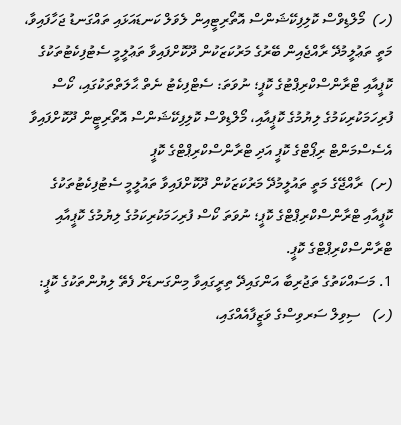(ހ)  މޯލްޑިވްސް ކޮލިފިކޭޝަންސް އޮތޯރިޓީއިން ލެވަލް ކަނޑައަޅައި ތައްގަނޑު ޖަހާފައިވާ، މަތީ ތަޢުލީމުދޭ ރާއްޖެއިން ބޭރުގެ މަރުކަޒަކުން ދޫކޮށްފައިވާ ތަޢުލީމީ ސެޓުފިކެޓުތަކުގެ ކޮޕީއާއި ޓްރާންސްކްރިޕްޓުގެ ކޮޕީ؛ ނުވަތަ: ސެޓްފިކެޓު ނެތް ޙާލަތްތަކުގައި، ކޯސް ފުރިހަމަކުރިކަމުގެ ލިޔުމުގެ ކޮޕީއާއި، މޯލްޑިވްސް ކޮލިފިކޭޝަންސް އޮތޯރިޓީން ދޫކޮށްފައިވާ އެސެސްމަންޓް ރިޕޯޓްގެ ކޮޕީ އަދި ޓްރާންސްކްރިޕްޓްގެ ކޮޕީ
(ށ)  ރާއްޖޭގެ މަތީ ތައުލީމުދޭ މަރުކަޒަކުން ދޫކޮށްފައިވާ ތައުލީމީ ސެޓުފިކެޓުތަކުގެ ކޮޕީއާއި ޓްރާންސްކްރިޕްޓްގެ ކޮޕީ؛ ނުވަތަ ކޯސް ފުރިހަމަކުރިކަމުގެ ލިޔުމުގެ ކޮޕީއާއި ޓްރާންސްކްރިޕްޓްގެ ކޮޕީ.
1. މަސައްކަތުގެ ތަޖުރިބާ އަންގައިދޭ ތިރީގައިވާ މިންގަނޑަށް ފެތޭ ލިޔުންތަކުގެ ކޮޕީ:
(ހ)   ސިވިލް ސަރވިސްގެ ވަޒީފާއެއްގައި،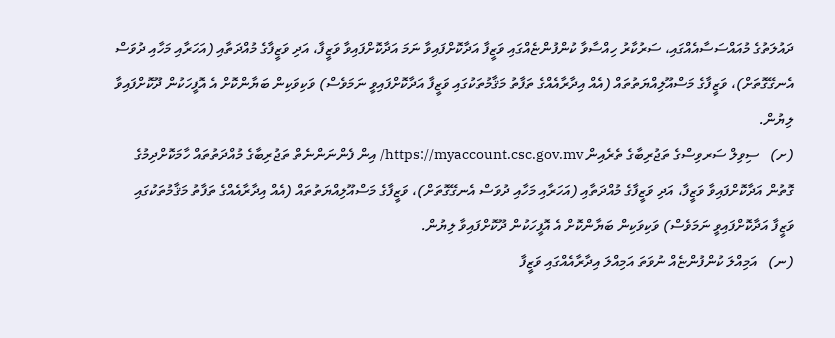ދައުލަތުގެ މުއައްސަސާއެއްގައި، ސަރުކާރު ހިއްސާވާ ކުންފުންޏެއްގައި ވަޒީފާ އަދާކޮށްފައިވާ ނަމަ އަދާކޮށްފައިވާ ވަޒީފާ، އަދި ވަޒީފާގެ މުއްދަތާއި (އަހަރާއި މަހާއި ދުވަސް އެނގޭގޮތަށް)، ވަޒީފާގެ މަސްއޫލިއްޔަތުތައް (އެއް އިދާރާއެއްގެ ތަފާތު މަޤާމުތަކުގައި ވަޒީފާ އަދާކޮށްފައިވީ ނަމަވެސް) ވަކިވަކިން ބަޔާންކޮށް އެ އޮފީހަކުން ދޫކޮށްފައިވާ ލިޔުން.
(ށ)   ސިވިލް ސަރވިސްގެ ތަޖުރިބާގެ ތެރެއިން https://myaccount.csc.gov.mv/ އިން ފެންނަންނެތް ތަޖުރިބާގެ މުއްދަތުތައް ހާމަކޮށްދިމުގެ ގޮތުން އަދާކޮށްފައިވާ ވަޒީފާ، އަދި ވަޒީފާގެ މުއްދަތާއި (އަހަރާއި މަހާއި ދުވަސް އެނގޭގޮތަށް)، ވަޒީފާގެ މަސްއޫލިއްޔަތުތައް (އެއް އިދާރާއެއްގެ ތަފާތު މަޤާމުތަކުގައި ވަޒީފާ އަދާކޮށްފައިވީ ނަމަވެސް) ވަކިވަކިން ބަޔާންކޮށް އެ އޮފީހަކުން ދޫކޮށްފައިވާ ލިޔުން.
(ނ)   އަމިއްލަ ކުންފުންޏެއް ނުވަތަ އަމިއްލަ އިދާރާއެއްގައި ވަޒީފާ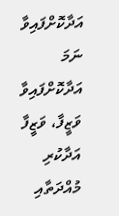އަދާކޮށްފައިވާ ނަމަ އަދާކޮށްފައިވާ ވަޒީފާ، ވަޒީފާ އަދާކުރި މުއްދަތާއި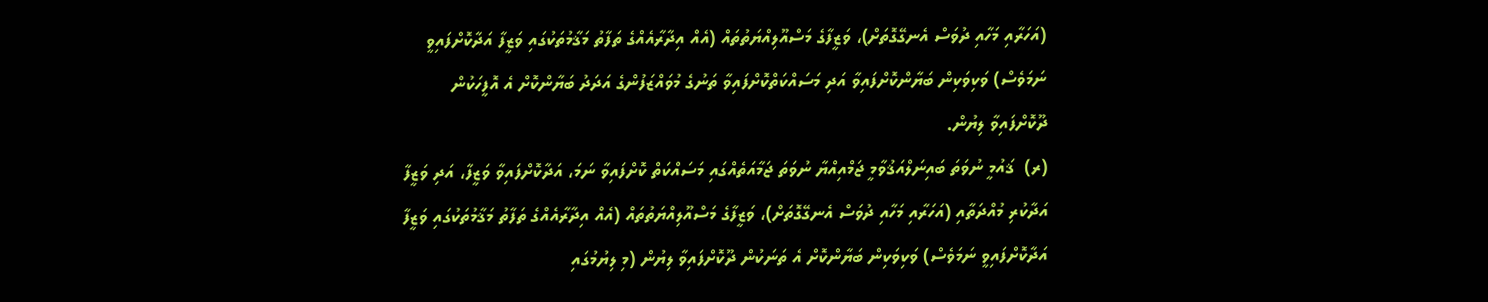(އަހަރާއި މަހާއި ދުވަސް އެނގޭގޮތަށް)، ވަޒީފާގެ މަސްއޫލިއްޔަތުތައް (އެއް އިދާރާއެއްގެ ތަފާތު މަޤާމުތަކުގައި ވަޒީފާ އަދާކޮށްފައިވީ ނަމަވެސް) ވަކިވަކިން ބަޔާންކޮށްފައިވާ އަދި މަސައްކަތްކޮށްފައިވާ ތަނުގެ މުވައްޒަފުންގެ އަދަދު ބަޔާންކޮށް އެ އޮފީހަކުން ދޫކޮށްފައިވާ ލިޔުން.
(ރ)  ޤައުމީ ނުވަތަ ބައިނަލްއަޤުވާމީ ޖަމްއިއްޔާ ނުވަތަ ޖަމާއަތެއްގައި މަސައްކަތް ކޮށްފައިވާ ނަމަ، އަދާކޮށްފައިވާ ވަޒީފާ، އަދި ވަޒީފާ އަދާކުރި މުއްދަތާއި (އަހަރާއި މަހާއި ދުވަސް އެނގޭގޮތަށް)، ވަޒީފާގެ މަސްއޫލިއްޔަތުތައް (އެއް އިދާރާއެއްގެ ތަފާތު މަޤާމުތަކުގައި ވަޒީފާ އަދާކޮށްފައިވީ ނަމަވެސް) ވަކިވަކިން ބަޔާންކޮށް އެ ތަނަކުން ދޫކޮށްފައިވާ ލިޔުން (މި ލިޔުމުގައި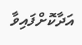އަދާކޮށްފައިވާ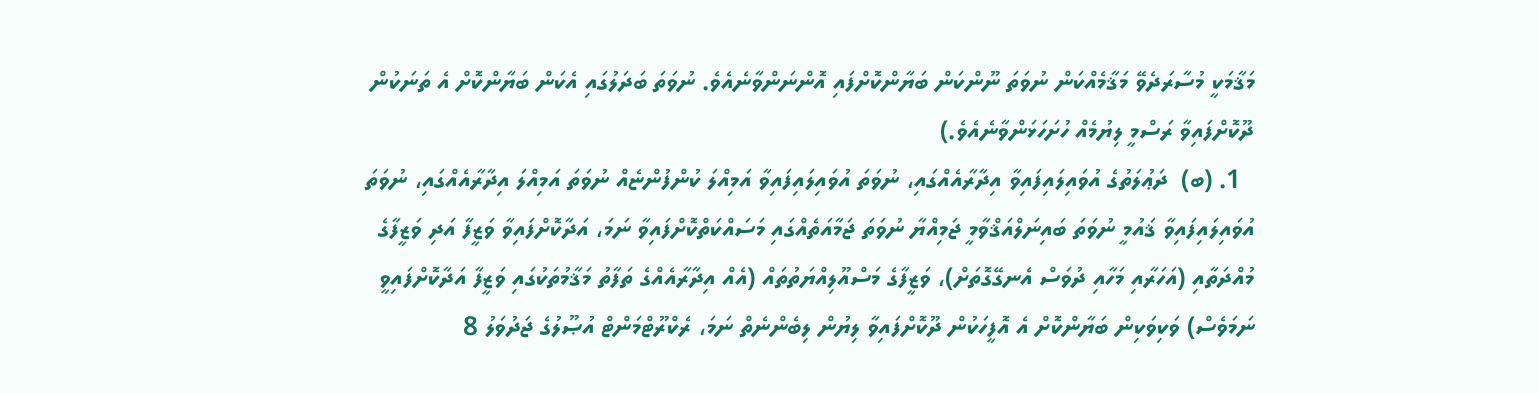މަޤާމަކީ މުސާރަދެވޭ މަޤާމެއްކަން ނުވަތަ ނޫންކަން ބަޔާންކޮށްފައި އޮންނަންވާނެއެވެ. ނުވަތަ ބަދަލުގައި އެކަން ބަޔާންކޮށް އެ ތަނަކުން ދޫކޮށްފައިވާ ރަސްމީ ލިޔުމެއް ހުށަހަޅަންވާނެއެވެ.)
  1. (ބ)  ދަޢުލަތުގެ އުވައިލައިފައިވާ އިދާރާއެއްގައި، ނުވަތަ އުވައިލައިފައިވާ އަމިއްލަ ކުންފުންޏެއް ނުވަތަ އަމިއްލަ އިދާރާއެއްގައި، ނުވަތަ އުވައިލައިފައިވާ ޤައުމީ ނުވަތަ ބައިނަލްއަޤްވާމީ ޖަމިއްޔާ ނުވަތަ ޖަމާއަތެއްގައި މަސައްކަތްކޮށްފައިވާ ނަމަ، އަދާކޮށްފައިވާ ވަޒީފާ އަދި ވަޒީފާގެ މުއްދަތާއި (އަހަރާއި މަހާއި ދުވަސް އެނގޭގޮތަށް)، ވަޒީފާގެ މަސްއޫލިއްޔަތުތައް (އެއް އިދާރާއެއްގެ ތަފާތު މަޤާމުތަކުގައި ވަޒީފާ އަދާކޮށްފައިވީ ނަމަވެސް) ވަކިވަކިން ބަޔާންކޮށް އެ އޮފީހަކުން ދޫކޮށްފައިވާ ލިޔުން ލިބެންނެތް ނަމަ، ރެކްރޫޓްމަންޓް އުޞޫލުގެ ޖަދުވަލު 8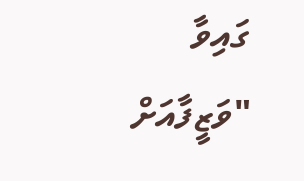ގައިވާ "ވަޒީފާއަށް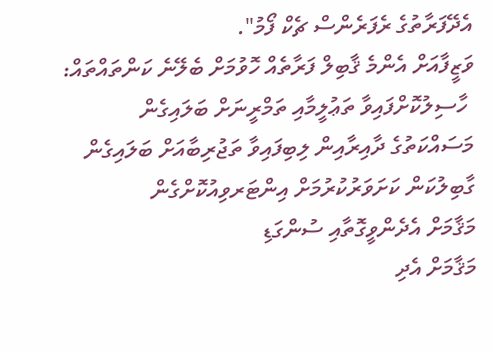އެދޭފަރާތުގެ ރެފަރެންސް ޗެކް ފޯމު".
ވަޒީފާއަށް އެންމެ ޤާބިލް ފަރާތެއް ހޮވުމަށް ބެލޭނެ ކަންތައްތައް:
 ހާސިލުކޮށްފައިވާ ތަޢުލީމާއި ތަމްރީނަށް ބަލައިގެން
މަސައްކަތުގެ ދާއިރާއިން ލިބިފައިވާ ތަޖުރިބާއަށް ބަލައިގެން
ގާބިލުކަން ކަށަވަރުކުރުމަށް އިންޓަރވިއުކޮށްގެން
މަޤާމަށް އެދެންވީގޮތާއި ސުންގަޑި
މަޤާމަށް އެދި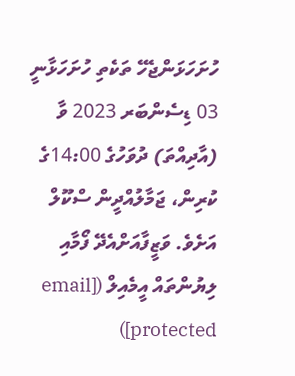ހުށަހަޅަންޖެހޭ ތަކެތި ހުށަހަޅާނީ 03 ޑިސެންބަރ 2023 ވާ (އާދިއްތަ) ދުވަހުގެ 14:00ގެ ކުރިން، ޖަމާލުއްދީން ސްކޫލް އަށެވެ. ވަޒީފާއަށްއެދޭ ފޯމާއި ލިޔުންތައް އީމެއިލް ([email protected])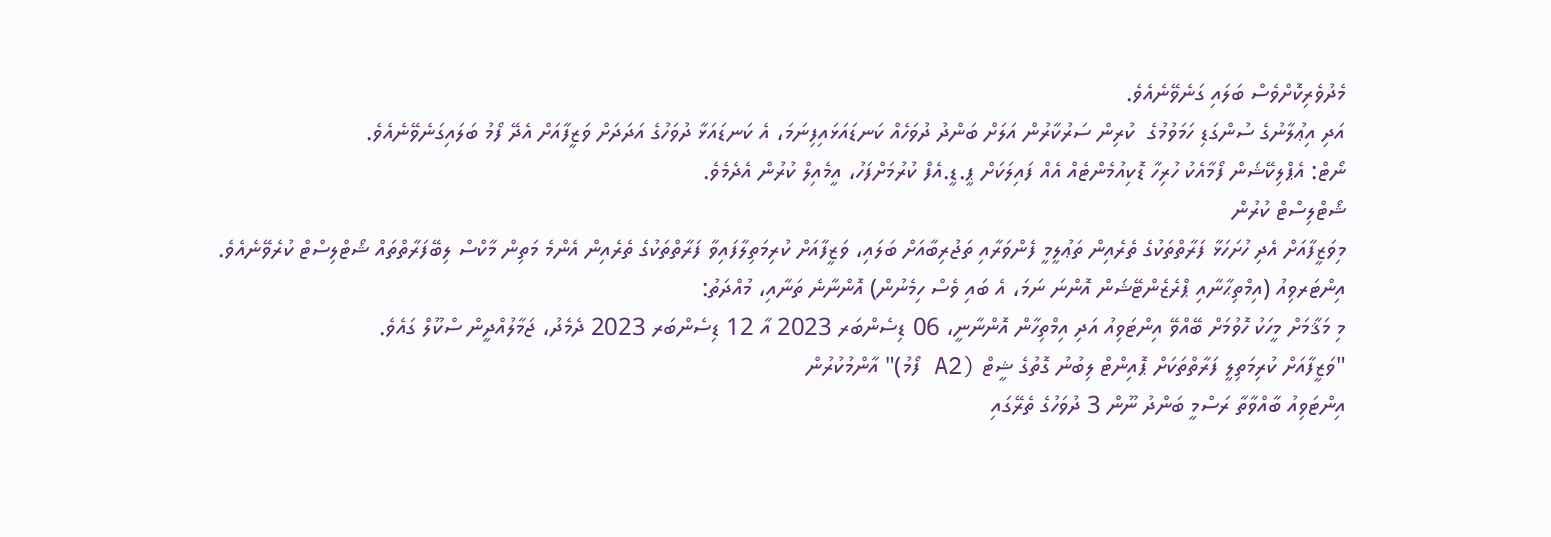މެދުވެރިކޮށްވެސް ބަލައި ގަނެވޭނެއެވެ.
އަދި އިޢުލާނުގެ ސުންގަޑި ހަމަވުމުގެ  ކުރިން ސަރުކާރުން އަލަށް ބަންދު ދުވަހެއް ކަނޑައަޅައިފިނަމަ، އެ ކަނޑައަޅާ ދުވަހުގެ އަދަދަށް ވަޒީފާއަށް އެދޭ ފޯމު ބަލައިގަނެވޭނެއެވެ.
ނޯޓް: އެޕްލިކޭޝަން ފޯމާއެކު ހުރިހާ ޑޮކިއުމެންޓެއް އެއް ފައިލަކަށް ޕީ.ޑީ.އެފް ކުރުމަށްފަހު، އީމެއިލް ކުރުން އެދެމެވެ.
ޝޯޓްލިސްޓް ކުރުން
މިވަޒީފާއަށް އެދި ހުށަހަޅާ ފަރާތްތަކުގެ ތެރެއިން ތަޢުލީމީ ފެންވަރާއި ތަޖުރިބާއަށް ބަލައި، ވަޒީފާއަށް ކުރިމަތިލާފައިވާ ފަރާތްތަކުގެ ތެރެއިން އެންމެ މަތިން މާކްސް ލިބޭފަރާތްތައް ޝޯޓްލިސްޓް ކުރެވޭނެއެވެ.
އިންޓަރވިއު (އިމްތިޙާނާއި ޕްރެޒެންޓޭޝަން އޮންނަ ނަމަ، އެ ބައި ވެސް ހިމެނުން) އޮންނާނެ ތަނާއި، މުއްދަތު:
މި މަޤާމަށް މީހަކު ހޮވުމަށް ބޭއްވޭ އިންޓަވިއު އަދި އިމްތިހާން އޮންނާނީ، 06 ޑިސެންބަރ 2023 އާ 12 ޑިސެންބަރ 2023 ދެމެދު، ޖަމާލުއްދީން ސްކޫލް ގައެވެ.
"ވަޒީފާއަށް ކުރިމަތިލީ ފަރާތްތަކަށް ޕޮއިންޓް ލިބުނު ގޮތުގެ ޝީޓް (A2 ފޯމު)" އާންމުކުރުން
އިންޓަވިއު ބާއްވާތާ ރަސްމީ ބަންދު ނޫން 3 ދުވަހުގެ ތެރޭގައި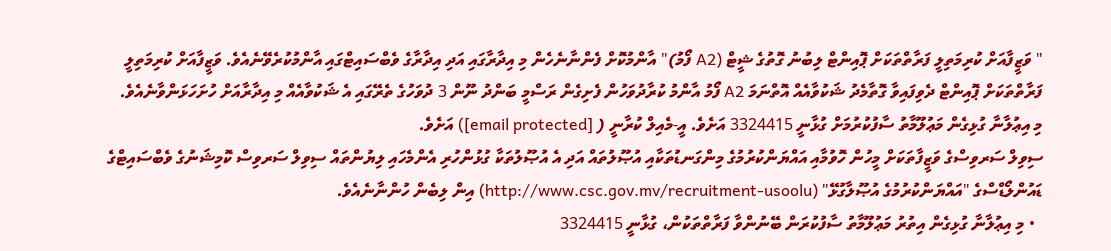" ވަޒީފާއަށް ކުރިމަތިލީ ފަރާތްތަކަށް ޕޮއިންޓް ލިބުނު ގޮތުގެ ޝީޓް (A2 ފޯމު)" އާންމުކޮށް ފެންނާނެހެން މި އިދާރާގައި އަދި އިދާރާގެ ވެބްސައިޓްގައި އާންމުކުރެވޭނެއެވެ. ވަޒީފާއަށް ކުރިމަތިލީ ފަރާތްތަކަށް ޕޮއިންޓް ދެވިފައިވާ ގޮތާމެދު ޝަކުވާއެއް އޮތްނަމަ A2 ފޯމު އާންމު ކުރާދުވަހުން ފެށިގެން ރަސްމީ ބަންދު ނޫން 3 ދުވަހުގެ ތެރޭގައި އެ ޝަކުވާއެއް މި އިދާރާއަށް ހުށަހަޅަންވާނެއެވެ.
މި އިޢުލާނާ ގުޅިގެން މަޢުލޫމާތު ސާފުކުރުމަށް ގުޅާނީ 3324415 އަށެވެ. އީ-މެއިލް ކުރާނީ ( [email protected]) އަށެވެ.
ސިވިލް ސަރވިސްގެ ވަޒީފާތަކަށް މީހުން ހޮވުމާއި އައްޔަންކުރުމުގެ މިންގަނޑުތަކާއި އުޞޫލުތައް އަދި އެ އުޞޫލުތަކާ ގުޅުންހުރި އެންމެހައި ލިޔުންތައް ސިވިލް ސަރވިސް ކޮމިޝަނުގެ ވެބްސައިޓްގެ ޑައުންލޯޑްސްގެ "އައްޔަންކުރުމުގެ އުޞޫލާގުޅޭ" (http://www.csc.gov.mv/recruitment-usoolu) އިން ލިބެން ހުންނާނެއެވެ.
  • މި އިޢުލާނާ ގުޅިގެން އިތުރު މަޢުލޫމާތު ސާފުކުރަން ބޭނުންވާ ފަރާތްތަކުން، ގުޅާނީ 3324415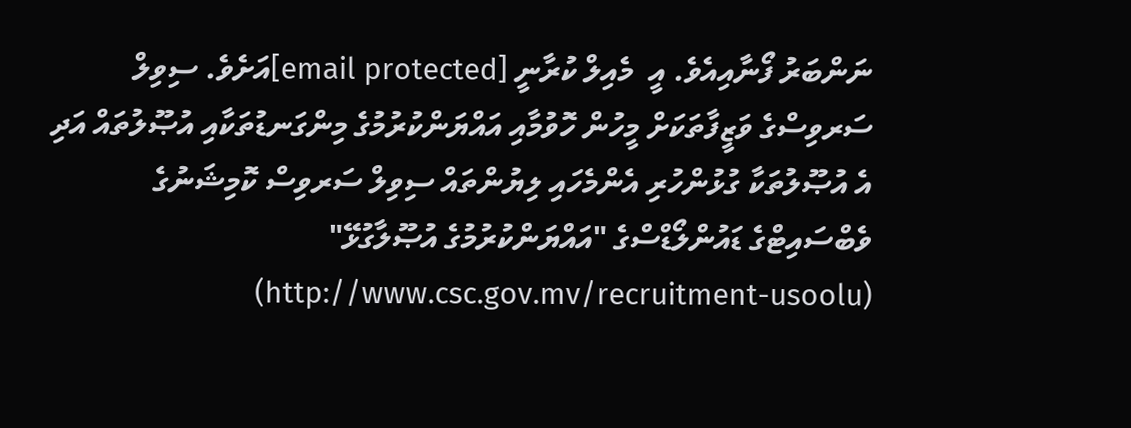ނަންބަރު ފޯނާއިއެވެ. އީ  މެއިލް ކުރާނީ [email protected]އަށެވެ. ސިވިލް ސަރވިސްގެ ވަޒީފާތަކަށް މީހުން ހޮވުމާއި އައްޔަންކުރުމުގެ މިންގަނޑުތަކާއި އުޞޫލުތައް އަދި އެ އުޞޫލުތަކާ ގުޅުންހުރި އެންމެހައި ލިޔުންތައް ސިވިލް ސަރވިސް ކޮމިޝަނުގެ ވެބްސައިޓްގެ ޑައުންލޯޑްސްގެ "އައްޔަންކުރުމުގެ އުޞޫލާގުޅޭ" (http://www.csc.gov.mv/recruitment-usoolu)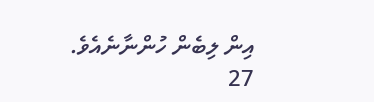އިން ލިބެން ހުންނާނެއެވެ.
27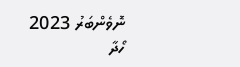ނޮވެންބަރު 2023
ހޯދާ